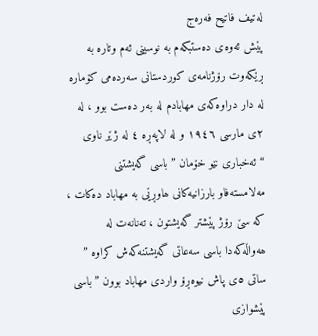لەتیف فاتیح فەرەج
پێش ئەوەی دەستبکەم بە نوسینی ئەم وتارە بە ڕێکەوت رۆژنامەی کوردستانی سەردەمی کۆمارە لە دار دراوەکەی مھابادم لە بەر دەست بوو ، لە ٢ی مارسی ١٩٤٦ و لە لاپەڕە ٤ لە ژێر ناوی “ئەخباری نێو خۆمان ” باسی گەیشتنی مەلامستەفاو بارزانیەکانی ھاوڕێی بە مھاباد دەکات ، کە سێ رۆژ پێشتر گەیشتون ، تەنانەت لە ھەواڵەکەدا باسی سەعاتی گەیشتنەکەش کراوە ” ساتی ٥ی پاش نیوەڕۆ واردی مھاباد بوون ” باسی پێشوازی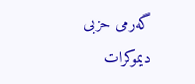گەرمی حزبی دیموکرات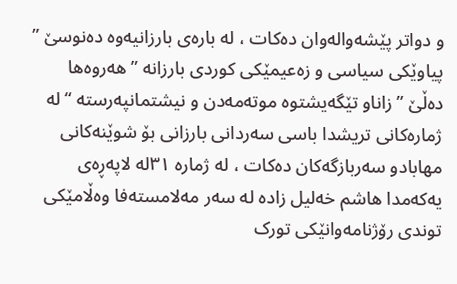و دواتر پێشەوالەوان دەکات ، لە بارەی بارزانیەوە دەنوسێ ” پیاوێکی سیاسی و زەعیمێکی کوردی بارزانە ” ھەروەھا دەڵێ ” زاناو تێگەیشتوە موتەمەدن و نیشتمانپەرستە “لە ژمارەکانی تریشدا باسی سەردانی بارزانی بۆ شوێنەکانی مھابادو سەربازگەکان دەکات ، لە ژمارە ٣١لە لاپەڕەی یەکەمدا ھاشم خەلیل زادە لە سەر مەلامستەفا وەڵامێکی توندی رۆژنامەوانێکی تورک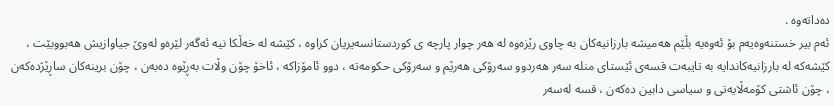دەداتەوە .
ئەم بیر خستنەوەیەم بۆ ئەوەیە بڵێم ھەمیشە بارزانیەکان بە چاوی رێزەوە لە ھەر چوار پارچە ی کوردستانسەیریان کراوە ، کێشە لە خەڵکا نیە ئەگەر لێرەو لەوێ جیاوازیش ھەبووبێت ، کێشەکە لە بارزانیەکاندایە بە تایبەت قسەی ئێستای منلە سەر ھەردوو سەرۆکی ھەرێم و سەرۆکی حکومەتە ، دوو ئامۆزاکە ، ئاخۆ چۆن وڵات بەڕێوە دەبەن ، چۆن برینەکان ساڕێژدەکەن ، چۆن ئاشتی کۆمەڵایەتی و سیاسی دابین دەکەن ، قسە لەسەر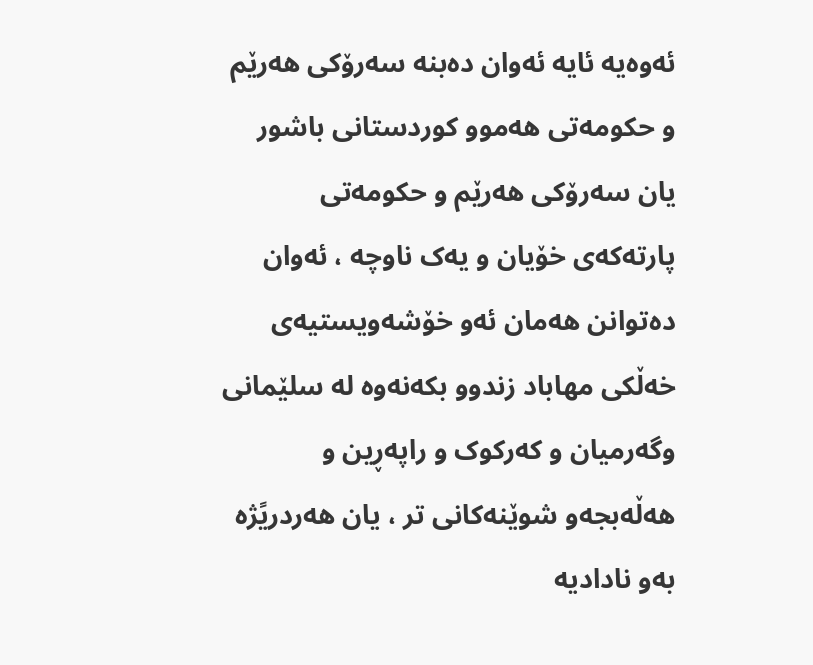ئەوەیە ئایە ئەوان دەبنە سەرۆکی ھەرێم و حکومەتی ھەموو کوردستانی باشور یان سەرۆکی ھەرێم و حکومەتی پارتەکەی خۆیان و یەک ناوچە ، ئەوان دەتوانن ھەمان ئەو خۆشەویستیەی خەڵکی مھاباد زندوو بکەنەوە لە سلێمانی وگەرمیان و کەرکوک و راپەڕین و ھەڵەبجەو شوێنەکانی تر ، یان ھەردریًژە بەو نادادیە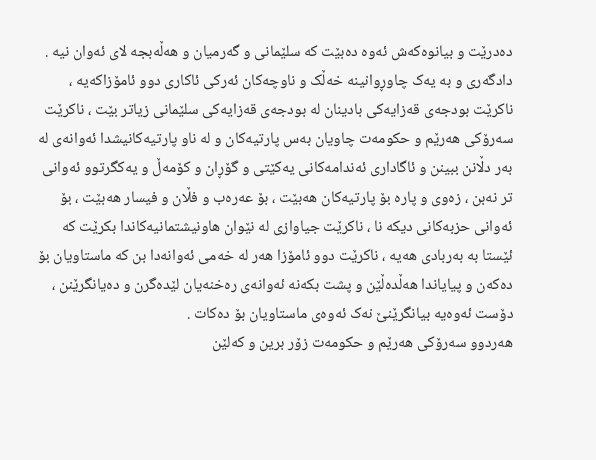دەدرێت و بیانوەکەش ئەوە دەبێت کە سلێمانی و گەرمیان و ھەڵەبجە لای ئەوان نیە .
دادگەری و بە یەک چاوڕوانینە خەڵک و ناوچەکان ئەرکی ئاکاری دوو ئامۆزاکەیە ، ناکرێت بودجەی قەزایەکی بادینان لە بودجەی قەزایەکی سلێمانی زیاتر بێت ، ناکرێت سەرۆکی ھەرێم و حکومەت چاویان بەس پارتیەکان و لە ناو پارتیەکانیشدا ئەوانەی لە بەر دڵانن ببینن و ئاگاداری ئەندامەکانی یەکێتی و گۆڕان و کۆمەڵ و یەکگرتوو ئەوانی تر نەبن ، زەوی و پارە بۆ پارتیەکان ھەبێت ، بۆ عەرەب و فڵان و فیسار ھەبێت ، بۆ ئەوانی حزبەکانی دیکە نا ، ناکرێت جیاوازی لە نێوان ھاونیشتمانیەکاندا بکرێت کە ئێستا بە بەربادی ھەیە ، ناکرێت دوو ئامۆزا ھەر لە خەمی ئەوانەدا بن کە ماستاویان بۆ دەکەن و پیایاندا ھەڵدەڵێن و پشت بکەنە ئەوانەی رەخنەیان لێدەگرن و دەیانگرێنن ، دۆست ئەوەیە بیانگرێنێ نەک ئەوەی ماستاویان بۆ دەکات .
ھەردوو سەرۆکی ھەرێم و حکومەت زۆر برین و کەلێن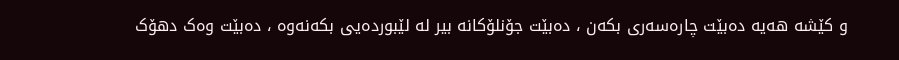و کێشە ھەیە دەبێت چارەسەری بکەن ، دەبێت جۆنلۆکانە بیر لە لێبوردەیی بکەنەوە ، دەبێت وەک دھۆک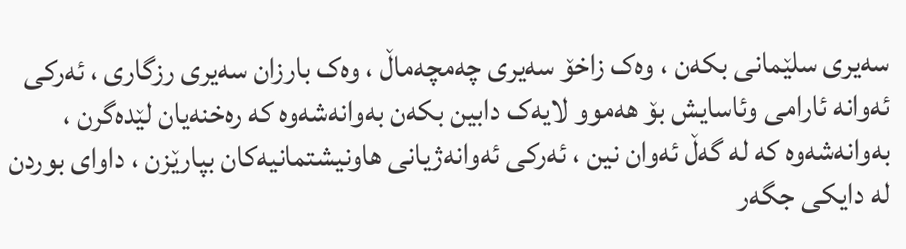سەیری سلێمانی بکەن ، وەک زاخۆ سەیری چەمچەماڵ ، وەک بارزان سەیری رزگاری ، ئەرکی ئەوانە ئارامی وئاسایش بۆ ھەموو لایەک دابین بکەن بەوانەشەوە کە رەخنەیان لێدەگرن ، بەوانەشەوە کە لە گەڵ ئەوان نین ، ئەرکی ئەوانەژیانی ھاونیشتمانیەکان بپارێزن ، داوای بوردن لە دایکی جگەر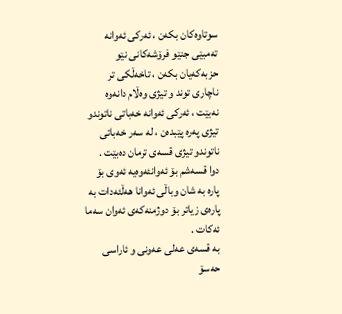سوتاوەکان بکەن ، ئەرکی ئەوانە تەمبێی جنێو فرۆشەکانی نێو حزبەکەیان بکەن ، تاخەڵکی تر ناچاری توند و تیژی وەڵام دانەوە نەبێت ، ئەرکی ئەوانە خەباتی ناتوندو تیژی پەرە پێبدەن ، لە سەر خەباتی ناتوندو تیژی قسەی ترمان دەبێت .
دوا قسەشم بۆ ئەوانئەوەیە ئەوی بۆ پارە بە شان وباڵی ئەوانا ھەڵئەدات بە پارەی زیاتر بۆ دوژمنەکەی ئەوان سەما ئەکات .
بە قسەی عەلی عەونی و ئاراسی حەسۆ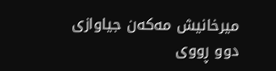میرخانیش مەکەن جیاوازی دوو ڕووی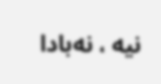نیە ، نەبادا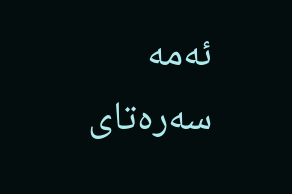ئەمە سەرەتای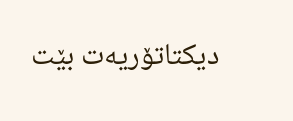دیکتاتۆریەت بێت